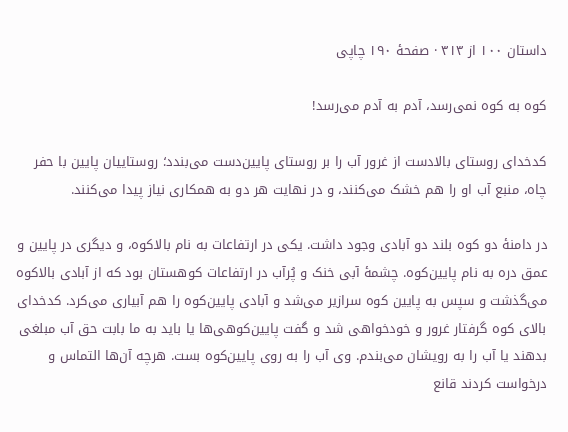داستان ۱۰۰ از ۳۱۳ · صفحهٔ ۱۹۰ چاپی

کوه به کوه نمی‌رسد، آدم به آدم می‌رسد!

کدخدای روستای بالادست از غرور آب را بر روستای پایین‌دست می‌بندد؛ روستاییان پایین با حفر چاه، منبع آب او را هم خشک می‌کنند، و در نهایت هر دو به همکاری نیاز پیدا می‌کنند.

در دامنۀ دو کوه بلند دو آبادی وجود داشت. یکی در ارتفاعات به نام بالاکوه‌، و دیگری در پایین‌ و عمق دره به نام پایین‌کوه. چشمۀ آبی خنک و پُرآب در ارتفاعات کوهستان بود که از آبادی بالاکوه می‌گذشت و سپس به پایین کوه سرازیر می‌شد و آبادی پایین‌کوه را هم آبیاری می‌کرد. کدخدای بالای کوه گرفتار غرور‌ و خودخواهی شد و گفت پایین‌کوهی‌ها یا باید به ما بابت حق آب مبلغی بدهند یا آب را به رویشان می‌بندم. وی آب را به روی پایین‌کوه بست‌. هرچه‌ آن‌ها التماس و درخواست کردند قانع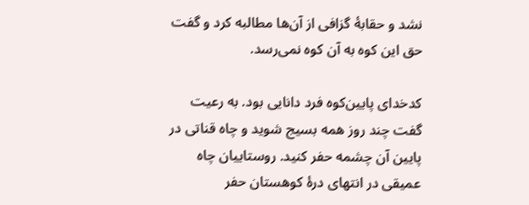نشد و حقابۀ گزافی از آن‌ها مطالبه کرد و گفت حق این کوه به آن کوه نمی‌رسد.

کدخدای پایین‌کوه فرد دانایی بود. به رعیت گفت چند روز همه بسیج شوید‌ و چاه قناتی در پایین آن چشمه حفر کنید. روستاییان چاه عمیقی در انتهای درۀ کوهستان حفر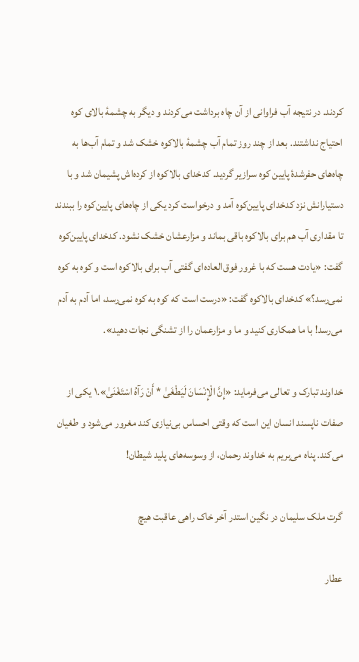کردند. در نتیجه آب فراوانی از آن چاه برداشت می‌کردند و دیگر به چشمۀ بالای کوه احتیاج نداشتند. بعد از چند روز تمام آب چشمۀ بالاکوه خشک شد و تمام آب‌ها به چاه‌های حفرشدۀ پایین کوه سرازیر گردید. کدخدای بالاکوه از کرده‌اش پشیمان شد‌ و با دستیارانش نزد کدخدای پایین‌کوه آمد و درخواست کرد یکی از چاه‌های پایین‌کوه را ببندند تا مقداری آب هم برای بالاکوه باقی بماند‌ و مزارعشان خشک نشود. کدخدای پایین‌کوه گفت: «یادت هست که با غرور فوق‌العاده‌ای گفتی آب برای بالاکوه است و کوه به کوه نمی‌رسد؟» کدخدای بالاکوه گفت: «درست است که کوه به کوه نمی‌رسد، اما آدم به آدم می‌رسد! با ما همکاری کنید و ما‌ و مزارعمان را از تشنگی نجات دهید».

خداوند تبارک‌ و تعالی می‌فرماید: «إِنَّ الْإِنْسَانَ لَيَطْغَىٰ * أَنْ رَآهُ اسْتَغْنَىٰ».۱ یکی از صفات ناپسند انسان این است که وقتی احساس بی‌نیازی کند مغرور می‌شود‌ و طغیان می‌کند. پناه می‌بریم به خداوند رحمان، از وسوسه‌های پلید شیطان!

گرت ملک سلیمان در نگین استدر آخر خاک راهی عاقبت هیچ

عطار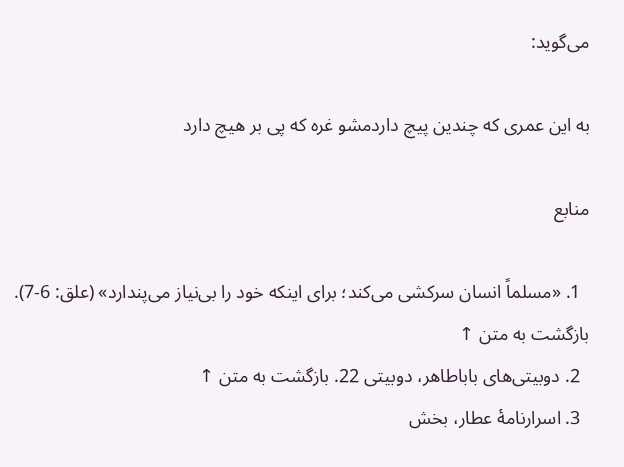می‌گوید:

به این عمری که چندین پیچ داردمشو غره که پی بر هیچ دارد

منابع

  1. «مسلماً انسان سرکشی می‌کند؛ برای اینکه خود را بی‌نیاز می‌پندارد» (علق: 6-7). بازگشت به متن ↑
  2. دوبیتی‌های باباطاهر، دوبیتی 22. بازگشت به متن ↑
  3. اسرارنامۀ عطار، بخش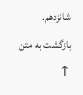شانزدهم. بازگشت به متن ↑